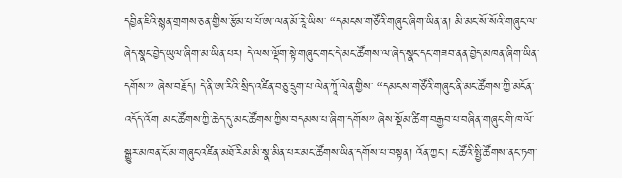དབྱིན་ཇིའི་སྙན་གྲགས་ཅན་གྱིས་རྩོམ་པ་པོ་ཨ་ལན་མོ་རཱེ་ཡིས་ “དམངས་གཙོའི་གཞུང་ཞིག་ཡིན་ན། མི་མང་སོ་སོའི་གཞུང་ལ་ཞེད་སྣང་བྱེད་ཡུལ་ཞིག་མ་ཡིན་པར། དེ་ལས་ལྡོག་སྟེ་གཞུང་གང་དེ་མང་ཚོགས་ལ་ཞེད་སྣང་དང་གཟབ་ནན་བྱེད་མཁན་ཞིག་ཡིན་དགོས་” ཞེས་བརྗོད། དེ་ནི་ཨ་རིའི་སྲིད་འཛིན་བཅུ་དྲུག་པ་ལེན་ཀཱོ་ལེན་གྱིས་ “དམངས་གཙོའི་གཞུང་ནི་མང་ཚོགས་ཀྱི་མངོན་འདོད་འོག མང་ཚོགས་ཀྱི་ཆེད་དུ་མང་ཚོགས་ཀྱིས་བདམས་པ་ཞིག་དགོས” ཞེས་སྡོམ་ཚིག་བརྒྱབ་པ་བཞིན་གཞུང་གི་ཁ་ལོ་སྒྱུར་མཁན་ངོ་མ་གཞུང་འཛིན་མཐོ་རིམ་མི་སྣ་མིན་པར་མང་ཚོགས་ཡིན་དགོས་པ་བསྟན། འོན་ཀྱང་། ང་ཚོའི་སྤྱི་ཚོགས་ནང་ཏག་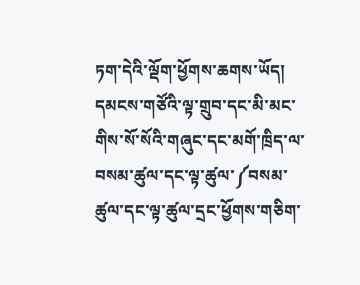ཏག་དེའི་ལྡོག་ཕྱོགས་ཆགས་ཡོད། དམངས་གཙོའི་ལྟ་གྲུབ་དང་མི་མང་གིས་སོ་སོའི་གཞུང་དང་མགོ་ཁྲིད་ལ་བསམ་ཚུལ་དང་ལྟ་ཚུལ་༼བསམ་ཚུལ་དང་ལྟ་ཚུལ་དྲང་ཕྱོགས་གཅིག་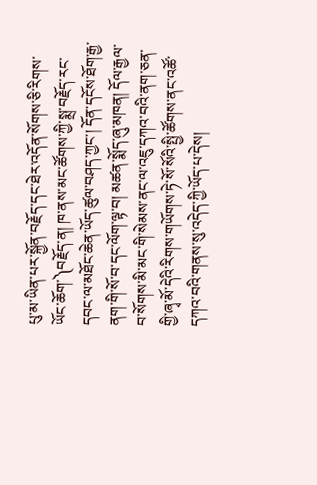པུ་མ་ཡིན་པར་སྐྱོན་བརྗོད་དང་ཐེར་འདོན་སོགས་ཅི་རིགས་ཡོང་ཆོག་༽བརྗོད་ན། ཁ་ནས་མང་ཚོགས་ཀྱི་སྨྲ་བརྗོད་རང་དབང་ལ་མཐོང་ཆེན་ཡོད་ཚུལ་བཤད་ཀྱང་། དོན་དངོས་ཐོག་རྒྱ་ནག་གི་སོ་བ་དང་ལོག་ལྟ་བ། མཚན་སྨོད་ཞུ་མཁན། དོལ་རྒྱལ་བ་སོགས་མི་མང་གི་སེམས་ནང་ལ་འཇུ་དཀའ་བའི་ནག་ཅན་གྱི་ཞྭ་མོ་དེའི་རིགས་གཡོགས་ཏེ་སོ་སོའི་སྤྱི་ཚོགས་ནང་འཚོ་དཀའ་བའི་གནས་སུ་འདེད་ཀྱི་ཡོད་པ་དེས།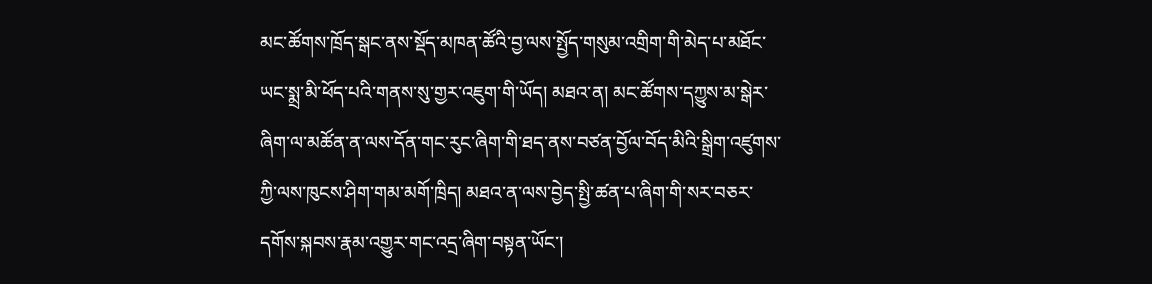མང་ཚོགས་ཁྲོད་སྒང་ནས་སྡོད་མཁན་ཚོའི་བྱ་ལས་སྤྱོད་གསུམ་འགྲིག་གི་མེད་པ་མཐོང་ཡང་སྨྲ་མི་ཕོད་པའི་གནས་སུ་གྱར་འཇུག་གི་ཡོད། མཐའ་ན། མང་ཚོགས་དཀྱུས་མ་སྒེར་ཞིག་ལ་མཚོན་ན་ལས་དོན་གང་རུང་ཞིག་གི་ཐད་ནས་བཙན་བྱོལ་བོད་མིའི་སྒྲིག་འཛུགས་ཀྱི་ལས་ཁུངས་ཤིག་གམ་མགོ་ཁྲིད། མཐའ་ན་ལས་བྱེད་སྤྱི་ཚན་པ་ཞིག་གི་སར་བཅར་དགོས་སྐབས་རྣམ་འགྱུར་གང་འདྲ་ཞིག་བསྟན་ཡོང་།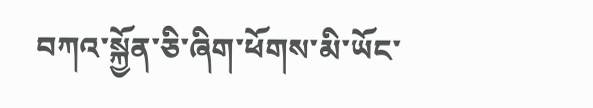བཀའ་སྐྱོན་ཅི་ཞིག་ཕོགས་མི་ཡོང་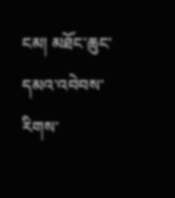ངམ། མཐོང་ཆུང་དམའ་འབེབས་རིགས་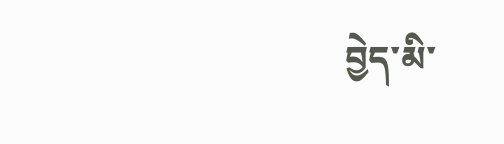བྱེད་མི་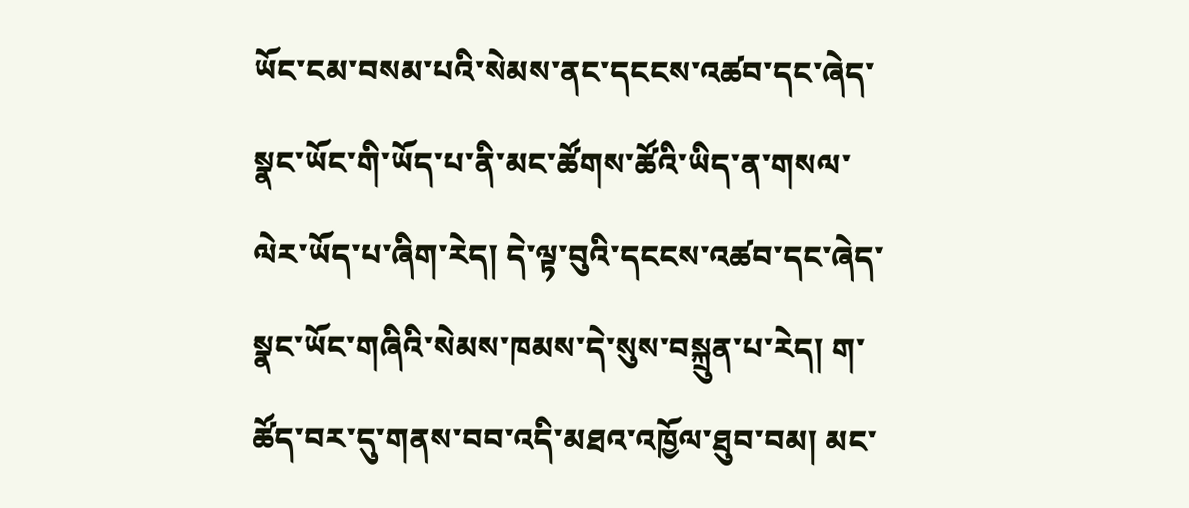ཡོང་ངམ་བསམ་པའི་སེམས་ནང་དངངས་འཚབ་དང་ཞེད་སྣང་ཡོང་གི་ཡོད་པ་ནི་མང་ཚོགས་ཚོའི་ཡིད་ན་གསལ་ལེར་ཡོད་པ་ཞིག་རེད། དེ་ལྟ་བུའི་དངངས་འཚབ་དང་ཞེད་སྣང་ཡོང་གཞིའི་སེམས་ཁམས་དེ་སུས་བསྐྲུན་པ་རེད། ག་ཚོད་བར་དུ་གནས་བབ་འདི་མཐའ་འཁྱོལ་ཐུབ་བམ། མང་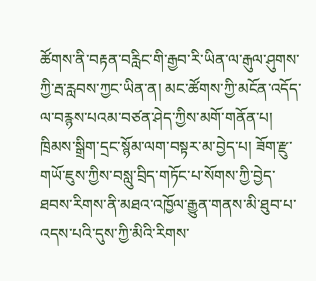ཚོགས་ནི་བརྟན་བརླིང་གི་རྒྱབ་རི་ཡིན་ལ་རྒུལ་ཤུགས་ཀྱི་རྦ་རླབས་ཀྱང་ཡིན་ན། མང་ཚོགས་ཀྱི་མངོན་འདོད་ལ་བརྙས་པའམ་བཙན་ཤེད་ཀྱིས་མགོ་གནོན་པ། ཁྲིམས་སྒྲིག་དྲང་སྙོམ་ལག་བསྟར་མ་བྱེད་པ། ཟོག་རྫུ་གཡོ་ཇུས་ཀྱིས་བསླུ་བྲིད་གཏོང་པ་སོགས་ཀྱི་བྱེད་ཐབས་རིགས་ནི་མཐའ་འཁྱོལ་རྒྱུན་གནས་མི་ཐུབ་པ་འདས་པའི་དུས་ཀྱི་མིའི་རིགས་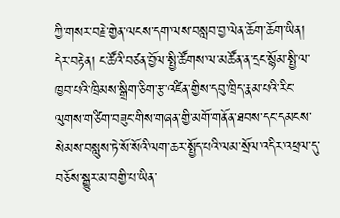ཀྱི་གསར་བརྗེ་གྱེན་ལངས་དག་ལས་བསླབ་བྱ་ལེན་ཆོག་ཆོག་ཡིན། དེར་བརྟེན། ང་ཚོའི་བཙན་བྱོལ་སྤྱི་ཚོགས་ལ་མཚོན་ན་དྲང་སྙོམ་སྤྱི་ལ་ཁྱབ་པའི་ཁྲིམས་སྒྲིག་ཅིག་རྩ་འཛིན་གྱིས་དབུ་ཁྲིད་རྣམ་པའི་རིང་ལུགས་གཙིག་བཟུང་གིས་གཞན་གྱི་མགོ་གནོན་ཐབས་དང་དམངས་སེམས་བསླུས་ཏེ་སོ་སོའི་ལག་ཆར་སྤྱོད་པའི་ལམ་སྲོལ་འདིར་འཕྲལ་དུ་བཅོས་སྒྱུར་མ་བགྱི་པ་ཡིན་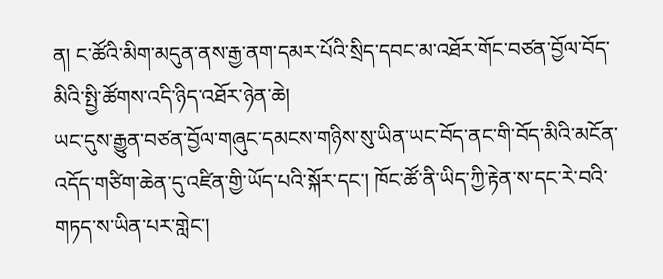ན། ང་ཚོའི་མིག་མདུན་ནས་རྒྱ་ནག་དམར་པོའི་སྲིད་དབང་མ་འཐོར་གོང་བཙན་བྱོལ་བོད་མིའི་སྤྱི་ཚོགས་འདི་ཉིད་འཐོར་ཉེན་ཆེ།
ཡང་དུས་རྒྱུན་བཙན་བྱོལ་གཞུང་དམངས་གཉིས་སུ་ཡིན་ཡང་བོད་ནང་གི་བོད་མིའི་མངོན་འདོད་གཙིག་ཆེན་དུ་འཛིན་གྱི་ཡོད་པའི་སྐོར་དང་། ཁོང་ཚོ་ནི་ཡིད་ཀྱི་རྟེན་ས་དང་རེ་བའི་གཏད་ས་ཡིན་པར་གླེང་།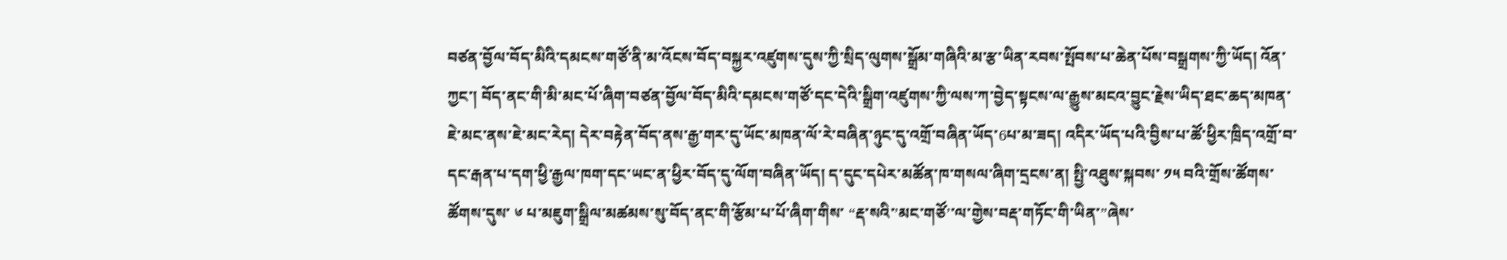བཙན་བྱོལ་བོད་མིའི་དམངས་གཙོ་ནི་མ་འོངས་བོད་བསྐྱར་འཛུགས་དུས་ཀྱི་སྲིད་ལུགས་སྒྲོམ་གཞིའི་མ་རྩ་ཡིན་རབས་སྤོབས་པ་ཆེན་པོས་བསྒྲགས་ཀྱི་ཡོད། འོན་ཀྱང་། བོད་ནང་གི་མི་མང་པོ་ཞིག་བཙན་བྱོལ་བོད་མིའི་དམངས་གཙོ་དང་དེའི་སྒྲིག་འཛུགས་ཀྱི་ལས་ཀ་བྱེད་སྟངས་ལ་རྒྱུས་མངའ་བྱུང་རྗེས་ཡིད་ཐང་ཆད་མཁན་ཇེ་མང་ནས་ཇེ་མང་རེད། དེར་བརྟེན་བོད་ནས་རྒྱ་གར་དུ་ཡོང་མཁན་ལོ་རེ་བཞིན་ཉུང་དུ་འགྲོ་བཞིན་ཡོད་6པ་མ་ཟད། འདིར་ཡོད་པའི་བྱིས་པ་ཚོ་ཕྱིར་ཁྲིད་འགྲོ་བ་དང་རྒན་པ་དག་ཕྱི་རྒྱལ་ཁག་དང་ཡང་ན་ཕྱིར་བོད་དུ་ལོག་བཞིན་ཡོད། ད་དུང་དཔེར་མཚོན་ཁ་གསལ་ཞིག་དྲངས་ན། སྤྱི་འཐུས་སྐབས་ ༡༥ བའི་གྲོས་ཚོགས་ཚོགས་དུས་ ༦ པ་མཇུག་སྒྲིལ་མཚམས་སུ་བོད་ནང་གི་རྩོམ་པ་པོ་ཞིག་གིས་ “རྡ་སའི་’མང་གཙོ’་ལ་གྱེས་བརྡ་གཏོང་གི་ཡིན་”ཞེས་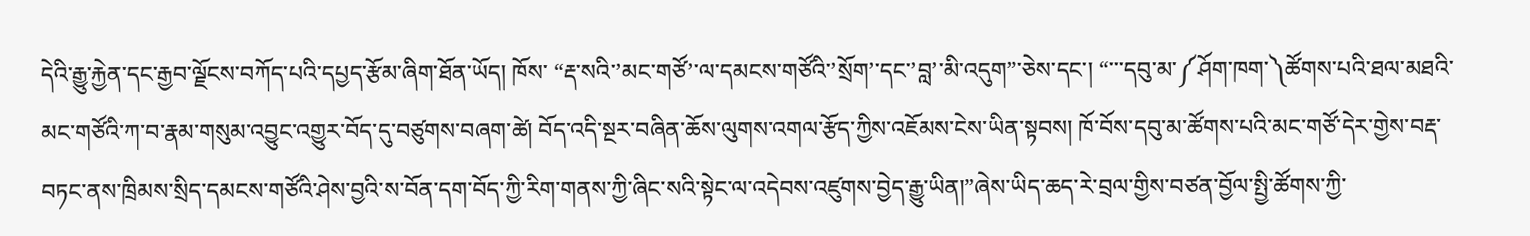དེའི་རྒྱུ་རྐྱེན་དང་རྒྱབ་ལྗོངས་བཀོད་པའི་དཔྱད་རྩོམ་ཞིག་ཐོན་ཡོད། ཁོས་ “རྡ་སའི་’མང་གཙོ’་ལ་དམངས་གཙོའི་’སྲོག’་དང་’བླ’་མི་འདུག”་ཅེས་དང་། “་་་དབུ་མ་༼ཤོག་ཁག་༽ཚོགས་པའི་ཐལ་མཐའི་མང་གཙོའི་ཀ་བ་རྣམ་གསུམ་འབྱུང་འགྱུར་བོད་དུ་བཙུགས་བཞག་ཚེ། བོད་འདི་སྔར་བཞིན་ཆོས་ལུགས་འགལ་རྩོད་ཀྱིས་འཇོམས་ངེས་ཡིན་སྟབས། ཁོ་བོས་དབུ་མ་ཚོགས་པའི་མང་གཙོ་དེར་གྱེས་བརྡ་བཏང་ནས་ཁྲིམས་སྲིད་དམངས་གཙོའི་ཤེས་བྱའི་ས་བོན་དག་བོད་ཀྱི་རིག་གནས་ཀྱི་ཞིང་སའི་སྟེང་ལ་འདེབས་འཛུགས་བྱེད་རྒྱུ་ཡིན།”ཞེས་ཡིད་ཆད་རེ་བྲལ་གྱིས་བཙན་བྱོལ་སྤྱི་ཚོགས་ཀྱི་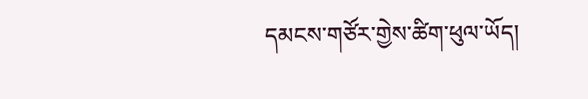དམངས་གཙོར་གྱེས་ཚིག་ཕུལ་ཡོད།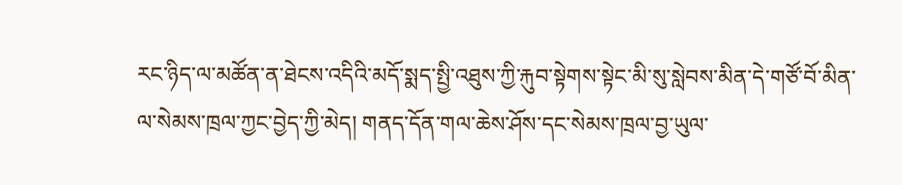རང་ཉིད་ལ་མཚོན་ན་ཐེངས་འདིའི་མདོ་སྨད་སྤྱི་འཐུས་ཀྱི་རྐུབ་སྟེགས་སྟེང་མི་སུ་སླེབས་མིན་དེ་གཙོ་བོ་མིན་ལ་སེམས་ཁྲལ་ཀྱང་བྱེད་ཀྱི་མེད། གནད་དོན་གལ་ཆེས་ཤོས་དང་སེམས་ཁྲལ་བྱ་ཡུལ་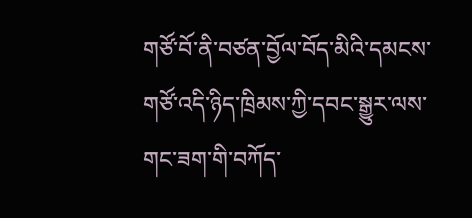གཙོ་བོ་ནི་བཙན་བྱོལ་བོད་མིའི་དམངས་གཙོ་འདི་ཉིད་ཁྲིམས་ཀྱི་དབང་སྒྱུར་ལས་གང་ཟག་གི་བཀོད་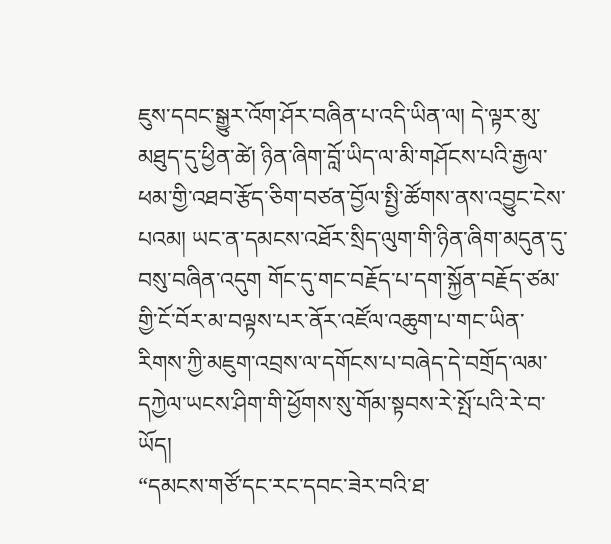ཇུས་དབང་སྒྱུར་འོག་ཤོར་བཞིན་པ་འདི་ཡིན་ལ། དེ་ལྟར་མུ་མཐུད་དུ་ཕྱིན་ཚེ། ཉིན་ཞིག་བློ་ཡིད་ལ་མི་གཤོངས་པའི་རྒྱལ་ཕམ་གྱི་འཐབ་རྩོད་ཅིག་བཙན་བྱོལ་སྤྱི་ཚོགས་ནས་འབྱུང་ངེས་པའམ། ཡང་ན་དམངས་འཐོར་སྲིད་ལུག་གི་ཉིན་ཞིག་མདུན་དུ་བསུ་བཞིན་འདུག གོང་དུ་གང་བརྗོད་པ་དག་སྐྱོན་བརྗོད་ཙམ་གྱི་ངོ་བོར་མ་བལྟས་པར་ནོར་འཛོལ་འཆུག་པ་གང་ཡིན་རིགས་ཀྱི་མཇུག་འབྲས་ལ་དགོངས་པ་བཞེད་དེ་བགྲོད་ལམ་དཀྱེལ་ཡངས་ཤིག་གི་ཕྱོགས་སུ་གོམ་སྟབས་རེ་སྤོ་པའི་རེ་བ་ཡོད།
“དམངས་གཙོ་དང་རང་དབང་ཟེར་བའི་ཐ་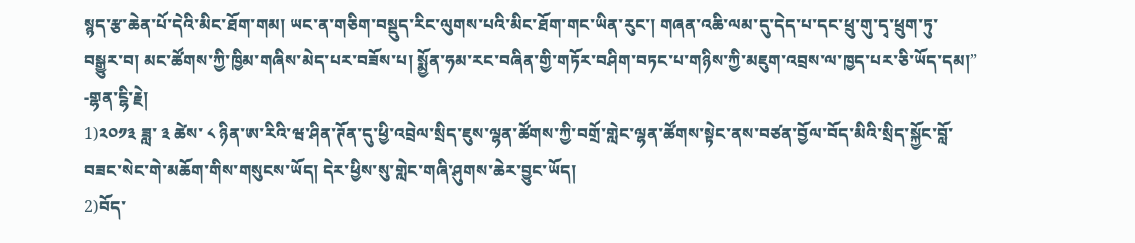སྙད་རྩ་ཆེན་པོ་དེའི་མིང་ཐོག་གམ། ཡང་ན་གཅིག་བསྡུད་རིང་ལུགས་པའི་མིང་ཐོག་གང་ཡིན་རུང་། གཞན་འཆི་ལམ་དུ་དེད་པ་དང་ཕྲུ་གུ་དྭ་ཕྲུག་ཏུ་བསྒྱུར་བ། མང་ཚོགས་ཀྱི་ཁྱིམ་གཞིས་མེད་པར་བཟོས་པ། སྨྱོན་ཧམ་རང་བཞིན་གྱི་གཏོར་བཤིག་བཏང་པ་གཉིས་ཀྱི་མཇུག་འབྲས་ལ་ཁྱད་པར་ཅི་ཡོད་དམ།” -གྷན་ངྷི་རྗེ།
1)༢༠༡༣ ཟླ་ ༣ ཚེས་ ༨ ཉིན་ཨ་རིའི་ཝ་ཤིན་ཊོན་དུ་ཕྱི་འབྲེལ་སྲིད་ཇུས་ལྷན་ཚོགས་ཀྱི་བགྲོ་གླེང་ལྷན་ཚོགས་སྟེང་ནས་བཙན་བྱོལ་བོད་མིའི་སྲིད་སྐྱོང་བློ་བཟང་སེང་གེ་མཆོག་གིས་གསུངས་ཡོད། དེར་ཕྱིས་སུ་གླེང་གཞི་ཤུགས་ཆེར་བྱུང་ཡོད།
2)བོད་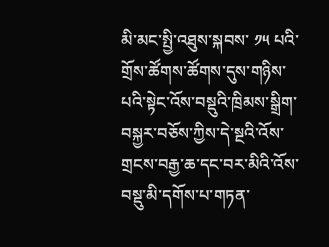མི་མང་སྤྱི་འཐུས་སྐབས་ ༡༥ པའི་གྲོས་ཚོགས་ཚོགས་དུས་གཉིས་པའི་སྟེང་འོས་བསྡུའི་ཁྲིམས་སྒྲིག་བསྐྱར་བཅོས་ཀྱིས་དེ་སྔའི་འོས་གྲངས་བརྒྱ་ཆ་དང་བར་མིའི་འོས་བསྡུ་མི་དགོས་པ་གཏན་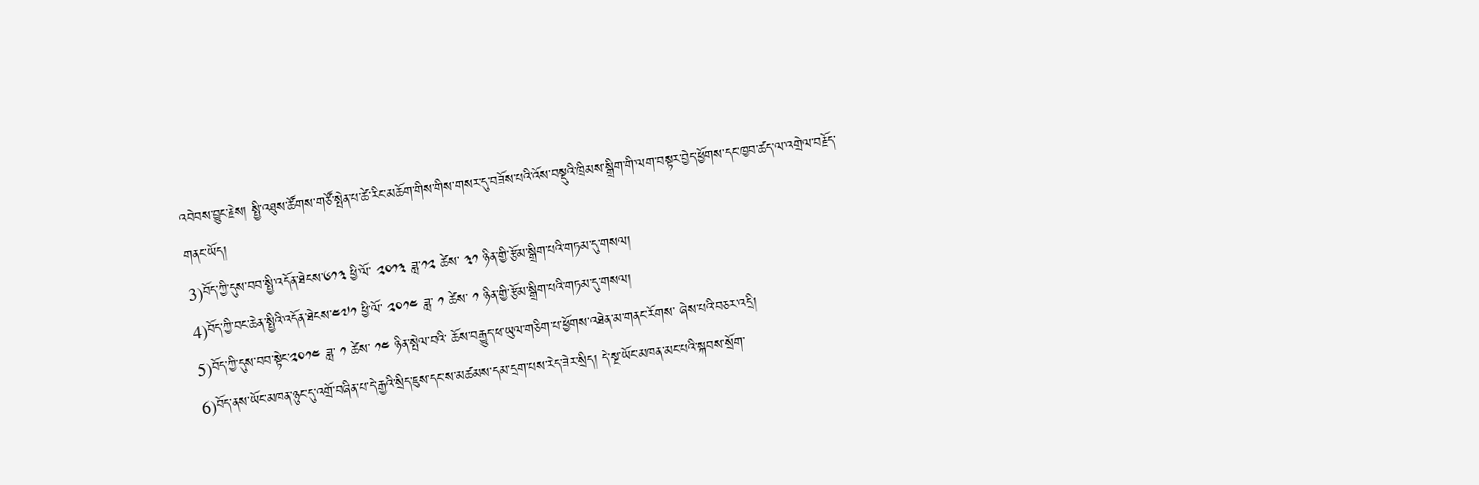འབེབས་བྱུང་རྗེས། སྤྱི་འཐུས་ཚོགས་གཙོ་སྤེན་པ་ཚེ་རིང་མཆོག་གིས་གིས་གསར་དུ་བཟོས་པའི་འོས་བསྡུའི་ཁྲིམས་སྒྲིག་གི་ལག་བསྟར་བྱེད་ཕྱོགས་དང་ཁྱབ་ཚད་ལ་འགྲེལ་བརྗོད་གནང་ཡོད།
3)བོད་ཀྱི་དུས་བབ་སྤྱི་འདོན་ཐེངས་༦༡༣ ཕྱི་ལོ་ ༢༠༡༣ ཟླ་༡༢ ཚེས་ ༣༡ ཉིན་གྱི་རྩོམ་སྒྲིག་པའི་གཏམ་དུ་གསལ།
4)བོད་ཀྱི་བང་ཆེན་སྤྱིའི་འདོན་ཐེངས་༤༧༡ ཕྱི་ལོ་ ༢༠༡༤ ཟླ་ ༡ ཚེས་ ༡ ཉིན་གྱི་རྩོམ་སྒྲིག་པའི་གཏམ་དུ་གསལ།
5)བོད་ཀྱི་དུས་བབ་སྟེང་༢༠༡༤ ཟླ་ ༡ ཚེས་ ༡༤ ཉིན་སྤེལ་བའི་ ཆོས་བརྒྱུད་ཕ་ཡུལ་གཅིག་པ་ཕྱོགས་འཐེན་མ་གནང་རོགས་ ཞེས་པའི་བཅར་འདྲི།
6)བོད་ནས་ཡོང་མཁན་ཉུང་དུ་འགྲོ་བཞིན་པ་དེ་རྒྱའི་སྲིད་ཇུས་དང་ས་མཚམས་དམ་དྲག་པས་རེད་ཟེར་སྲིད། དེ་སྔ་ཡོང་མཁན་མང་པའི་སྐབས་སྲོག་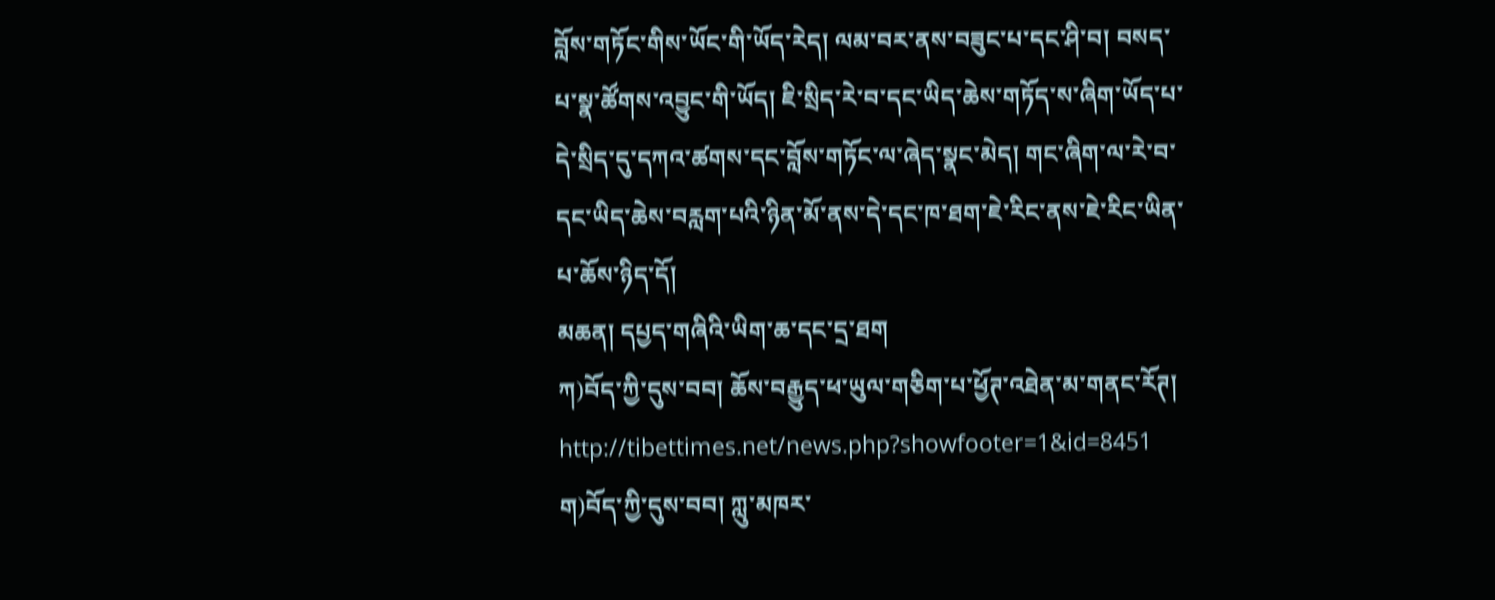བློས་གཏོང་གིས་ཡོང་གི་ཡོད་རེད། ལམ་བར་ནས་བཟུང་པ་དང་ཤི་བ། བསད་པ་སྣ་ཚོགས་འབྱུང་གི་ཡོད། ཇི་སྲིད་རེ་བ་དང་ཡིད་ཆེས་གཏོད་ས་ཞིག་ཡོད་པ་དེ་སྲིད་དུ་དཀའ་ཚགས་དང་བློས་གཏོང་ལ་ཞེད་སྣང་མེད། གང་ཞིག་ལ་རེ་བ་དང་ཡིད་ཆེས་བརླག་པའི་ཉིན་མོ་ནས་དེ་དང་ཁ་ཐག་ཇེ་རིང་ནས་ཇེ་རིང་ཡིན་པ་ཆོས་ཉིད་དོ།
མཆན། དཔྱད་གཞིའི་ཡིག་ཆ་དང་དྲ་ཐག
ཀ)བོད་ཀྱི་དུས་བབ། ཆོས་བརྒྱུད་ཕ་ཡུལ་གཅིག་པ་ཕྱོཊ་འཐེན་མ་གནང་རོཊ། http://tibettimes.net/news.php?showfooter=1&id=8451
ག)བོད་ཀྱི་དུས་བབ། ཀླུ་མཁར་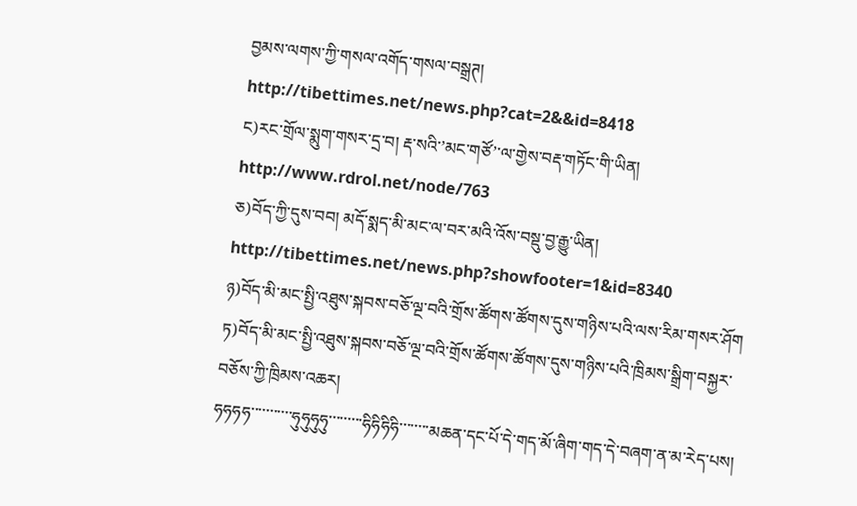བྱམས་ལགས་ཀྱི་གསལ་འགོད་གསལ་བསྒྲཊ། http://tibettimes.net/news.php?cat=2&&id=8418
ང)རང་གྲོལ་སྨུག་གསར་དྲ་བ། རྡ་སའི་’མང་གཙོ’་ལ་གྱེས་བརྡ་གཏོང་གི་ཡིན། http://www.rdrol.net/node/763
ཅ)བོད་ཀྱི་དུས་བབ། མདོ་སྨད་མི་མང་ལ་བར་མའི་འོས་བསྡུ་བྱ་རྒྱུ་ཡིན། http://tibettimes.net/news.php?showfooter=1&id=8340
ཉ)བོད་མི་མང་སྤྱི་འཐུས་སྐབས་བཅོ་ལྔ་བའི་གྲོས་ཚོགས་ཚོགས་དུས་གཉིས་པའི་ལས་རིམ་གསར་ཤོག
ཏ)བོད་མི་མང་སྤྱི་འཐུས་སྐབས་བཅོ་ལྔ་བའི་གྲོས་ཚོགས་ཚོགས་དུས་གཉིས་པའི་ཁྲིམས་སྒྲིག་བསྐྱར་བཅོས་ཀྱི་ཁྲིམས་འཆར།
ཧཧཧཧ་་་་་་་་་་་ཧུཧུཧུཧུ་་་་་་་་་ཧིཧིཧིཧི་་་་་་་་མཆན་དང་པོ་དེ་གད་མོ་ཞིག་གད་དེ་བཞག་ན་མ་རེད་པས།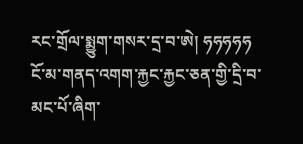རང་གྲོལ་སྨྱུག་གསར་དྲ་བ་ཨེ། ཧཧཧཧཧ
ངོ་མ་གནད་འགག་རྐྱང་རྐྱང་ཅན་གྱི་དྲི་བ་མང་པོ་ཞིག་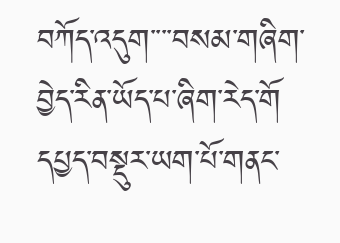བཀོད་འདུག་་་་བསམ་གཞིག་བྱེད་རིན་ཡོད་པ་ཞིག་རེད་གོ
དཔྱད་བསྡུར་ཡག་པོ་གནང་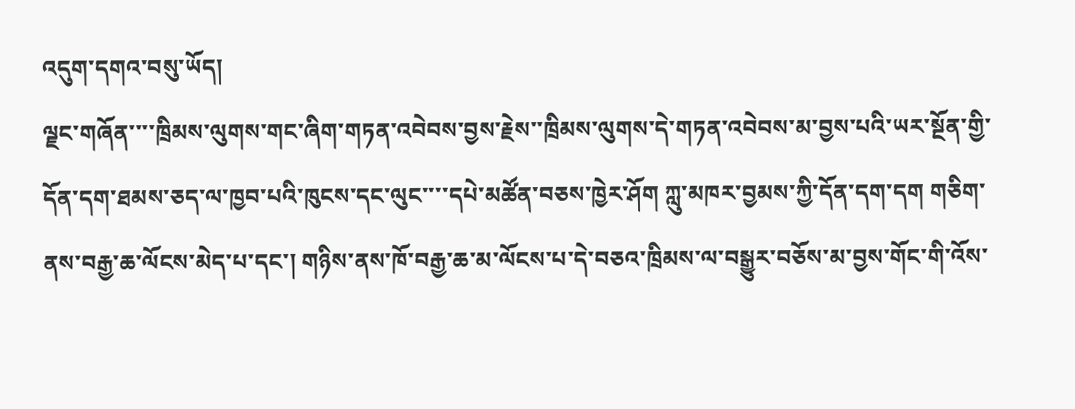འདུག་དགའ་བསུ་ཡོད།
ལྗང་གཞོན་་་་ཁྲིམས་ལུགས་གང་ཞིག་གཏན་འབེབས་བྱས་རྗེས་་ཁྲིམས་ལུགས་དེ་གཏན་འབེབས་མ་བྱས་པའི་ཡར་སྔོན་གྱི་དོན་དག་ཐམས་ཅད་ལ་ཁྱབ་པའི་ཁུངས་དང་ལུང་་་་དཔེ་མཚོན་བཅས་ཁྱེར་ཤོག ཀླུ་མཁར་བྱམས་ཀྱི་དོན་དག་དག གཅིག་ནས་བརྒྱ་ཆ་ལོངས་མེད་པ་དང་། གཉིས་ནས་ཁོ་བརྒྱ་ཆ་མ་ལོངས་པ་དེ་བཅའ་ཁྲིམས་ལ་བསྒྱུར་བཅོས་མ་བྱས་གོང་གི་འོས་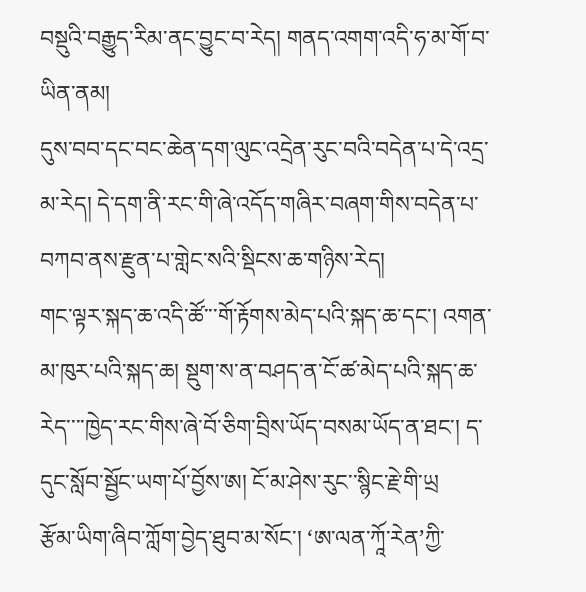བསྡུའི་བརྒྱུད་རིམ་ནང་བྱུང་བ་རེད། གནད་འགག་འདི་ཧ་མ་གོ་བ་ཡིན་ནམ།
དུས་བབ་དང་བང་ཆེན་དག་ལུང་འདྲེན་རུང་བའི་བདེན་པ་དེ་འདྲ་མ་རེད། དེ་དག་ནི་རང་གི་ཞེ་འདོད་གཞིར་བཞག་གིས་བདེན་པ་བཀབ་ནས་རྫུན་པ་གླེང་སའི་སྡིངས་ཆ་གཉིས་རེད།
གང་ལྟར་སྐད་ཆ་འདི་ཚོ་་་གོ་རྟོགས་མེད་པའི་སྐད་ཆ་དང་། འགན་མ་ཁུར་པའི་སྐད་ཆ། སྡུག་ས་ན་བཤད་ན་ངོ་ཚ་མེད་པའི་སྐད་ཆ་རེད་་་་ཁྱེད་རང་གིས་ཞེ་བོ་ཅིག་བྲིས་ཡོད་བསམ་ཡོད་ན་ཐང་། ད་དུང་སློབ་སྦྱོང་ཡག་པོ་བྱོས་ཨ། ངོ་མ་ཤེས་རུང་་སྙིང་རྗེ་གི་ཡྲ
རྩོམ་ཡིག་ཞིབ་ཀློག་བྱེད་ཐུབ་མ་སོང་། ‘ཨ་ལན་ཀཱོ་རེན’ཀྱི་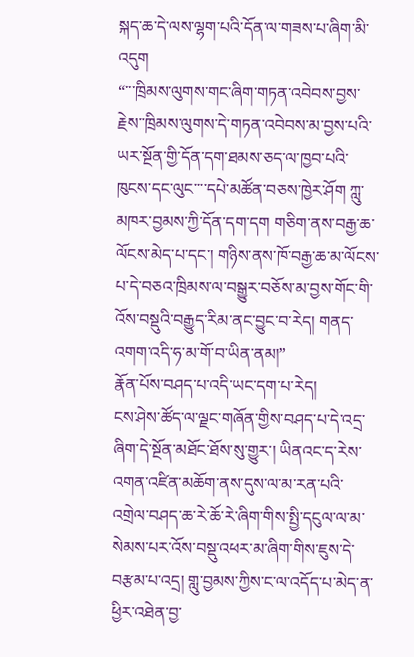སྐད་ཆ་དེ་ལས་ལྷག་པའི་དོན་ལ་གཟས་པ་ཞིག་མི་འདུག
“་་་ཁྲིམས་ལུགས་གང་ཞིག་གཏན་འབེབས་བྱས་རྗེས་་ཁྲིམས་ལུགས་དེ་གཏན་འབེབས་མ་བྱས་པའི་ཡར་སྔོན་གྱི་དོན་དག་ཐམས་ཅད་ལ་ཁྱབ་པའི་ཁུངས་དང་ལུང་་་་དཔེ་མཚོན་བཅས་ཁྱེར་ཤོག ཀླུ་མཁར་བྱམས་ཀྱི་དོན་དག་དག གཅིག་ནས་བརྒྱ་ཆ་ལོངས་མེད་པ་དང་། གཉིས་ནས་ཁོ་བརྒྱ་ཆ་མ་ལོངས་པ་དེ་བཅའ་ཁྲིམས་ལ་བསྒྱུར་བཅོས་མ་བྱས་གོང་གི་འོས་བསྡུའི་བརྒྱུད་རིམ་ནང་བྱུང་བ་རེད། གནད་འགག་འདི་ཧ་མ་གོ་བ་ཡིན་ནམ།”
རྣོན་པོས་བཤད་པ་འདི་ཡང་དག་པ་རེད།
ངས་ཤེས་ཚོད་ལ་ལྗང་གཞོན་གྱིས་བཤད་པ་དེ་འདྲ་ཞིག་དེ་སྔོན་མཐོང་ཐོས་སུ་གྱུར་། ཡིནའང་ད་རེས་འགན་འཛིན་མཆོག་ནས་དུས་ལ་མ་རན་པའི་འགྲེལ་བཤད་ཆ་རེ་ཆོ་རེ་ཞིག་གིས་སྤྱི་དངུལ་ལ་མ་སེམས་པར་འོས་བསྡུ་འཕར་མ་ཞིག་གིས་ཇུས་དེ་བརྩམ་པ་འདྲ། གླུ་བྱམས་ཀྱིས་ང་ལ་འདོད་པ་མེད་ན་ཕྱིར་འཐེན་བྱ་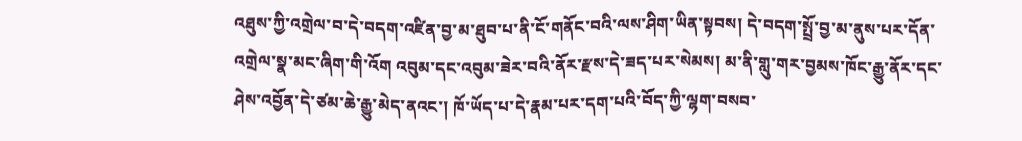འཐུས་ཀྱི་འགྲེལ་བ་དེ་བདག་འཛིན་བྱ་མ་ཐུབ་པ་ནི་ངོ་གནོང་བའི་ལས་ཤིག་ཡིན་སྟབས། དེ་བདག་སྤྲོ་བྱ་མ་ནུས་པར་དོན་འགྲེལ་སྣ་མང་ཞིག་གི་འོག འབུམ་དང་འབུམ་ཟེར་བའི་ནོར་རྫས་དེ་ཟད་པར་སེམས། མ་ནི་གླུ་གར་བྱམས་ཁོང་རྒྱུ་ནོར་དང་ཤེས་འབྱོན་དེ་ཙམ་ཆེ་རྒྱུ་མེད་ནའང་། ཁོ་ཡོད་པ་དེ་རྣམ་པར་དག་པའི་བོད་ཀྱི་ལྷག་བསབ་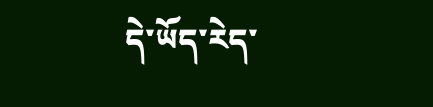དེ་ཡོད་རེད་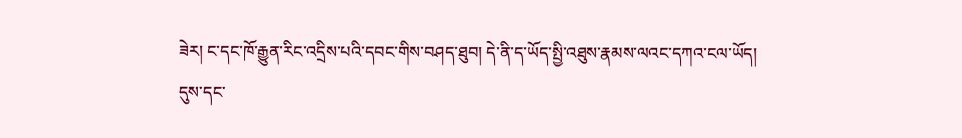ཟེར། ང་དང་ཁོ་རྒྱུན་རིང་འདྲིས་པའི་དབང་གིས་བཤད་ཐུབ། དེ་ནི་ད་ཡོད་སྤྱི་འཐུས་རྣམས་ལའང་དཀའ་ངལ་ཡོད།
དུས་དང་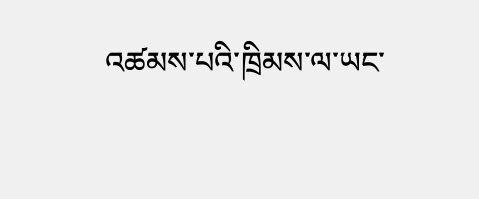འཚམས་པའི་ཁྲིམས་ལ་ཡང་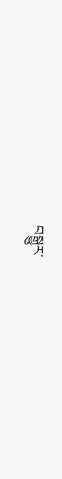བསྒྱུར་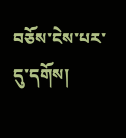བཅོས་ངེས་པར་དུ་དགོས།